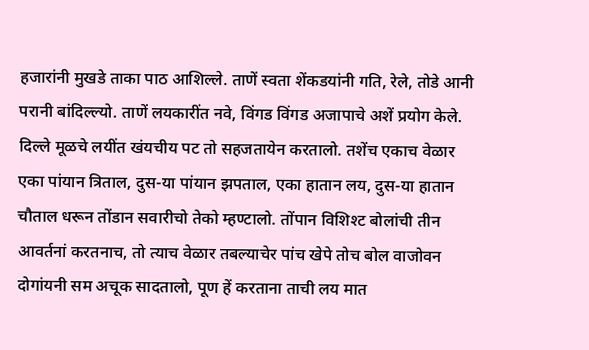हजारांनी मुखडे ताका पाठ आशिल्ले. ताणें स्वता शेंकडयांनी गति, रेले, तोडे आनी परानी बांदिल्ल्यो. ताणें लयकारींत नवे, विंगड विंगड अजापाचे अशें प्रयोग केले. दिल्ले मूळचे लयींत खंयचीय पट तो सहजतायेन करतालो. तशेंच एकाच वेळार एका पांयान त्रिताल, दुस-या पांयान झपताल, एका हातान लय, दुस-या हातान चौताल धरून तोंडान सवारीचो तेको म्हण्टालो. तोंपान विशिश्ट बोलांची तीन आवर्तनां करतनाच, तो त्याच वेळार तबल्याचेर पांच खेपे तोच बोल वाजोवन दोगांयनी सम अचूक सादतालो, पूण हें करताना ताची लय मात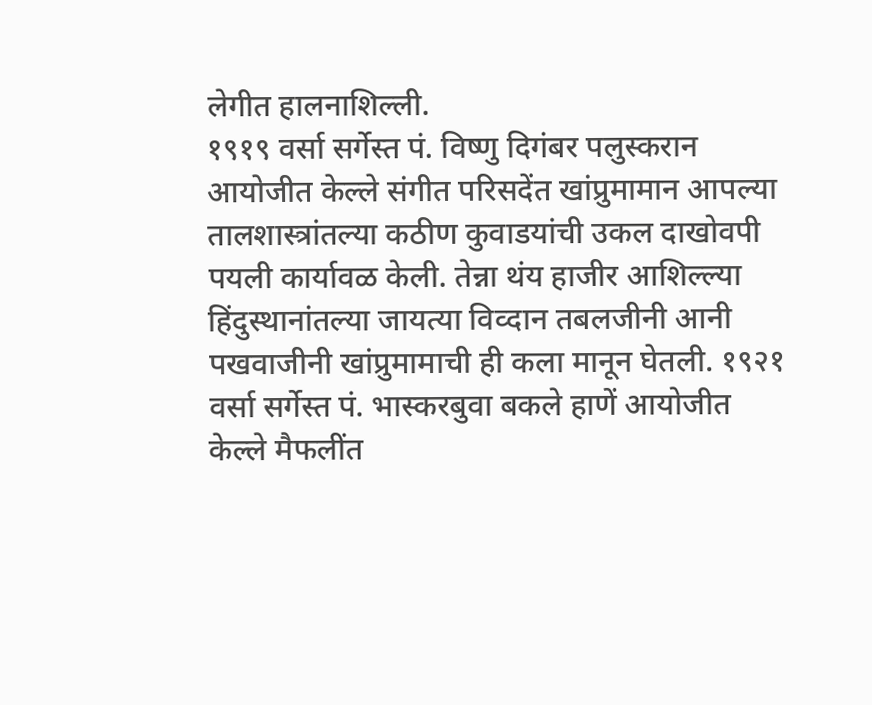लेगीत हालनाशिल्ली.
१९१९ वर्सा सर्गेस्त पं. विष्णु दिगंबर पलुस्करान आयोजीत केल्ले संगीत परिसदेंत खांप्रुमामान आपल्या तालशास्त्रांतल्या कठीण कुवाडयांची उकल दाखोवपी पयली कार्यावळ केली. तेन्ना थंय हाजीर आशिल्ल्या हिंदुस्थानांतल्या जायत्या विव्दान तबलजीनी आनी पखवाजीनी खांप्रुमामाची ही कला मानून घेतली. १९२१ वर्सा सर्गेस्त पं. भास्करबुवा बकले हाणें आयोजीत केल्ले मैफलींत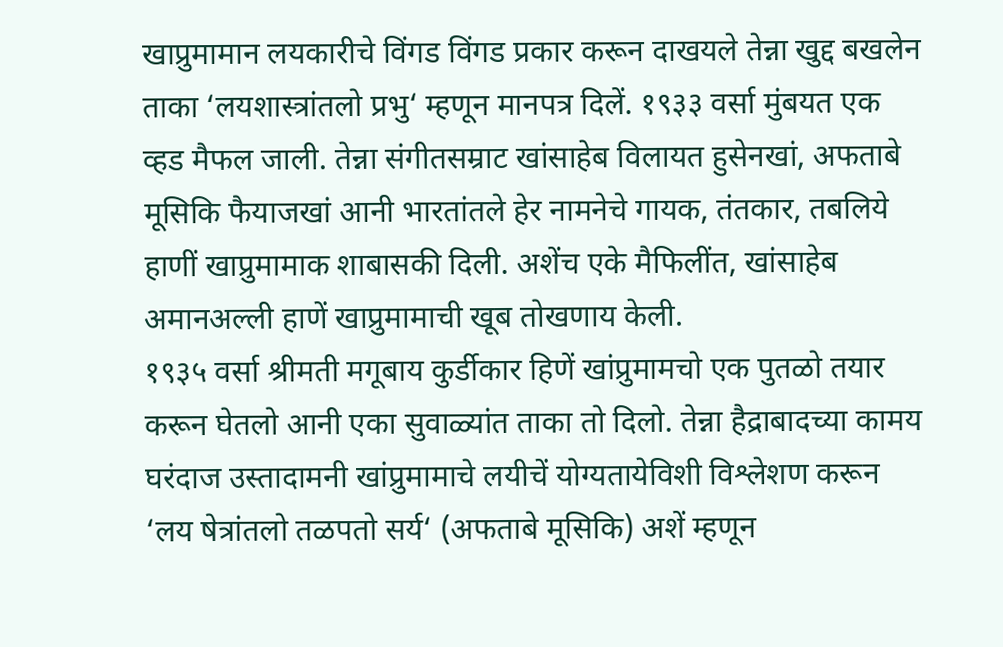खाप्रुमामान लयकारीचे विंगड विंगड प्रकार करून दाखयले तेन्ना खुद्द बखलेन ताका ‘लयशास्त्रांतलो प्रभु‘ म्हणून मानपत्र दिलें. १९३३ वर्सा मुंबयत एक व्हड मैफल जाली. तेन्ना संगीतसम्राट खांसाहेब विलायत हुसेनखां, अफताबे मूसिकि फैयाजखां आनी भारतांतले हेर नामनेचे गायक, तंतकार, तबलिये हाणीं खाप्रुमामाक शाबासकी दिली. अशेंच एके मैफिलींत, खांसाहेब अमानअल्ली हाणें खाप्रुमामाची खूब तोखणाय केली.
१९३५ वर्सा श्रीमती मगूबाय कुर्डीकार हिणें खांप्रुमामचो एक पुतळो तयार करून घेतलो आनी एका सुवाळ्यांत ताका तो दिलो. तेन्ना हैद्राबादच्या कामय घरंदाज उस्तादामनी खांप्रुमामाचे लयीचें योग्यतायेविशी विश्लेशण करून ‘लय षेत्रांतलो तळपतो सर्य‘ (अफताबे मूसिकि) अशें म्हणून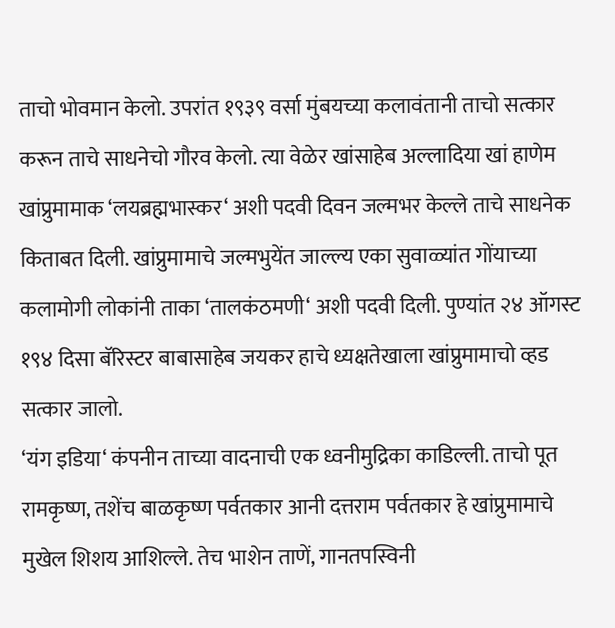ताचो भोवमान केलो. उपरांत १९३९ वर्सा मुंबयच्या कलावंतानी ताचो सत्कार करून ताचे साधनेचो गौरव केलो. त्या वेळेर खांसाहेब अल्लादिया खां हाणेम खांप्रुमामाक ‘लयब्रह्मभास्कर‘ अशी पदवी दिवन जल्मभर केल्ले ताचे साधनेक किताबत दिली. खांप्रुमामाचे जल्मभुयेंत जाल्ल्य एका सुवाळ्यांत गोंयाच्या कलामोगी लोकांनी ताका ‘तालकंठमणी‘ अशी पदवी दिली. पुण्यांत २४ ऑगस्ट १९४ दिसा बॅरिस्टर बाबासाहेब जयकर हाचे ध्यक्षतेखाला खांप्रुमामाचो व्हड सत्कार जालो.
‘यंग इडिया‘ कंपनीन ताच्या वादनाची एक ध्वनीमुद्रिका काडिल्ली. ताचो पूत रामकृष्ण, तशेंच बाळकृष्ण पर्वतकार आनी दत्तराम पर्वतकार हे खांप्रुमामाचे मुखेल शिशय आशिल्ले. तेच भाशेन ताणें, गानतपस्विनी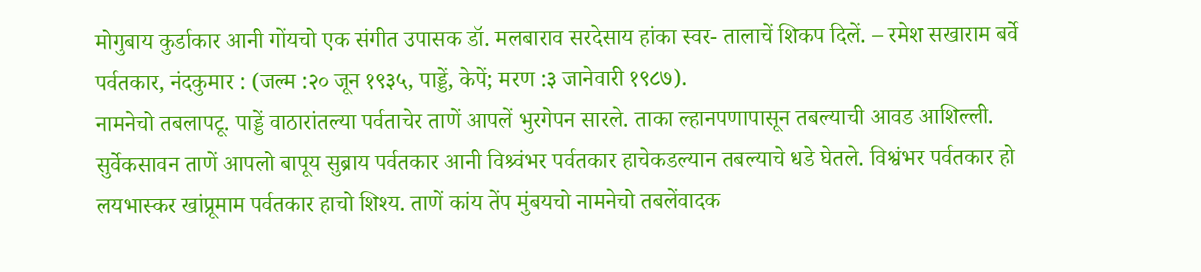मोगुबाय कुर्डाकार आनी गोंयचो एक संगीत उपासक डॉ. मलबाराव सरदेसाय हांका स्वर- तालाचें शिकप दिलें. – रमेश सखाराम बर्वे
पर्वतकार, नंदकुमार : (जल्म :२० जून १९३५, पाड्डें, केपें; मरण :३ जानेवारी १९८७).
नामनेचो तबलापटू. पाड्डें वाठारांतल्या पर्वताचेर ताणें आपलें भुरगेपन सारले. ताका ल्हानपणापासून तबल्याची आवड आशिल्ली. सुर्वेकसावन ताणें आपलो बापूय सुब्राय पर्वतकार आनी विश्र्वंभर पर्वतकार हाचेकडल्यान तबल्याचे धडे घेतले. विश्वंभर पर्वतकार हो लयभास्कर खांप्रूमाम पर्वतकार हाचो शिश्य. ताणें कांय तेंप मुंबयचो नामनेचो तबलेंवादक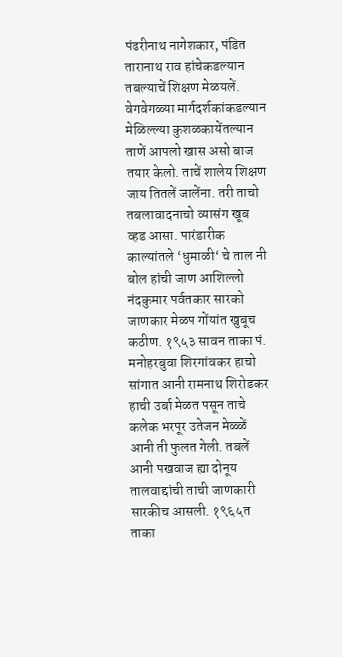पंढरीनाथ नागेशकार, पंडित तारानाथ राव हांचेकडल्यान तबल्याचें शिक्षण मेळयलें. वेगवेगळ्या मार्गदर्शकांकडल्यान मेळिल्ल्या कुशळकायेंतल्यान ताणें आपलो खास असो बाज तयार केलो. ताचें शालेय शिक्षण जाय तितलें जालेंना. तरी ताचो तबलावादनाचो व्यासंग खूब व्हड आसा. पारंडारीक काल्यांतले ‘धुमाळी‘ चे ताल नी बोल हांची जाण आशिल्लो नंदकुमार पर्वतकार सारको जाणकार मेळप गोंयांत खुबूच कठीण. १९५३ सावन ताका पं. मनोहरबुवा शिरगांवकर हाचो सांगात आनी रामनाथ शिरोडकर हाची उर्बा मेळत पसून ताचे कलेक भरपूर उतेजन मेळ्ळें आनी ती फुलत गेली. तबलें आनी पखवाज ह्या दोनूय तालवाद्दांची ताची जाणकारी सारकीच आसली. १९६५त ताका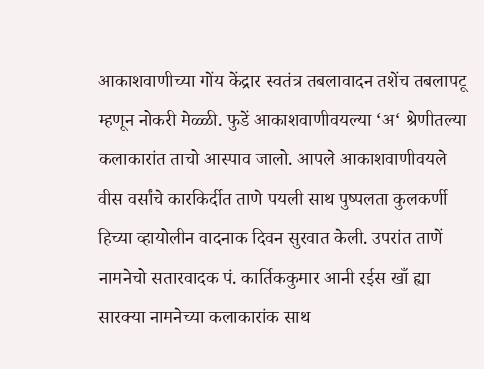आकाशवाणीच्या गोंय केंद्रार स्वतंत्र तबलावादन तशेंच तबलापटू म्हणून नोकरी मेळ्ळी. फुडें आकाशवाणीवयल्या ‘अ‘ श्रेणीतल्या कलाकारांत ताचो आस्पाव जालो. आपले आकाशवाणीवयले वीस वर्सांचे कारकिर्दीत ताणे पयली साथ पुष्पलता कुलकर्णी हिच्या व्हायोलीन वादनाक दिवन सुरवात केली. उपरांत ताणें नामनेचो सतारवादक पं. कार्तिककुमार आनी रईस खाँ ह्या सारक्या नामनेच्या कलाकारांक साथ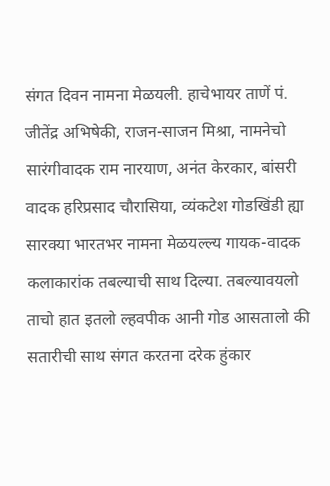संगत दिवन नामना मेळयली. हाचेभायर ताणें पं. जीतेंद्र अभिषेकी, राजन-साजन मिश्रा, नामनेचो सारंगीवादक राम नारयाण, अनंत केरकार, बांसरी वादक हरिप्रसाद चौरासिया, व्यंकटेश गोडखिंडी ह्या सारक्या भारतभर नामना मेळयल्ल्य गायक-वादक कलाकारांक तबल्याची साथ दिल्या. तबल्यावयलो ताचो हात इतलो ल्हवपीक आनी गोड आसतालो की सतारीची साथ संगत करतना दरेक हुंकार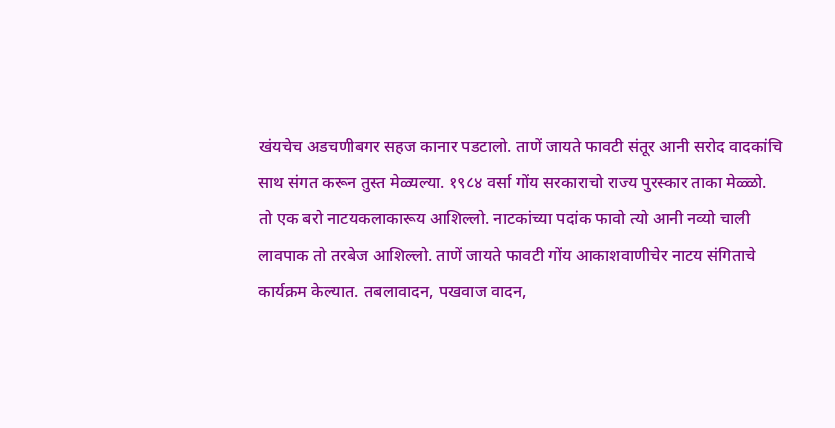खंयचेच अडचणीबगर सहज कानार पडटालो. ताणें जायते फावटी संतूर आनी सरोद वादकांचि साथ संगत करून तुस्त मेळ्यल्या. १९८४ वर्सा गोंय सरकाराचो राज्य पुरस्कार ताका मेळ्ळो.
तो एक बरो नाटयकलाकारूय आशिल्लो. नाटकांच्या पदांक फावो त्यो आनी नव्यो चाली लावपाक तो तरबेज आशिल्लो. ताणें जायते फावटी गोंय आकाशवाणीचेर नाटय संगिताचे कार्यक्रम केल्यात. तबलावादन, पखवाज वादन,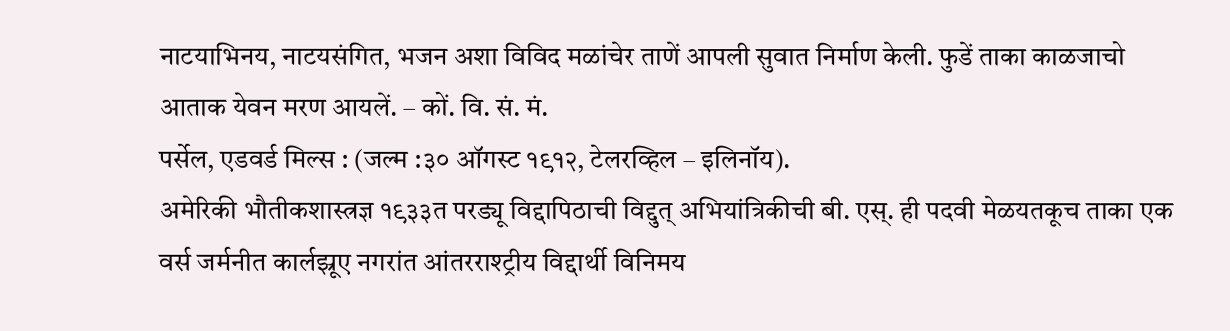नाटयाभिनय, नाटयसंगित, भजन अशा विविद मळांचेर ताणें आपली सुवात निर्माण केली. फुडें ताका काळजाचो आताक येवन मरण आयलें. – कों. वि. सं. मं.
पर्सेल, एडवर्ड मिल्स : (जल्म :३० ऑगस्ट १९१२, टेलरव्हिल – इलिनॉय).
अमेरिकी भौतीकशास्त्रज्ञ १९३३त परड्यू विद्दापिठाची विद्दुत् अभियांत्रिकीची बी. एस्. ही पदवी मेळयतकूच ताका एक वर्स जर्मनीत कार्लझ्रूए नगरांत आंतरराश्ट्रीय विद्दार्थी विनिमय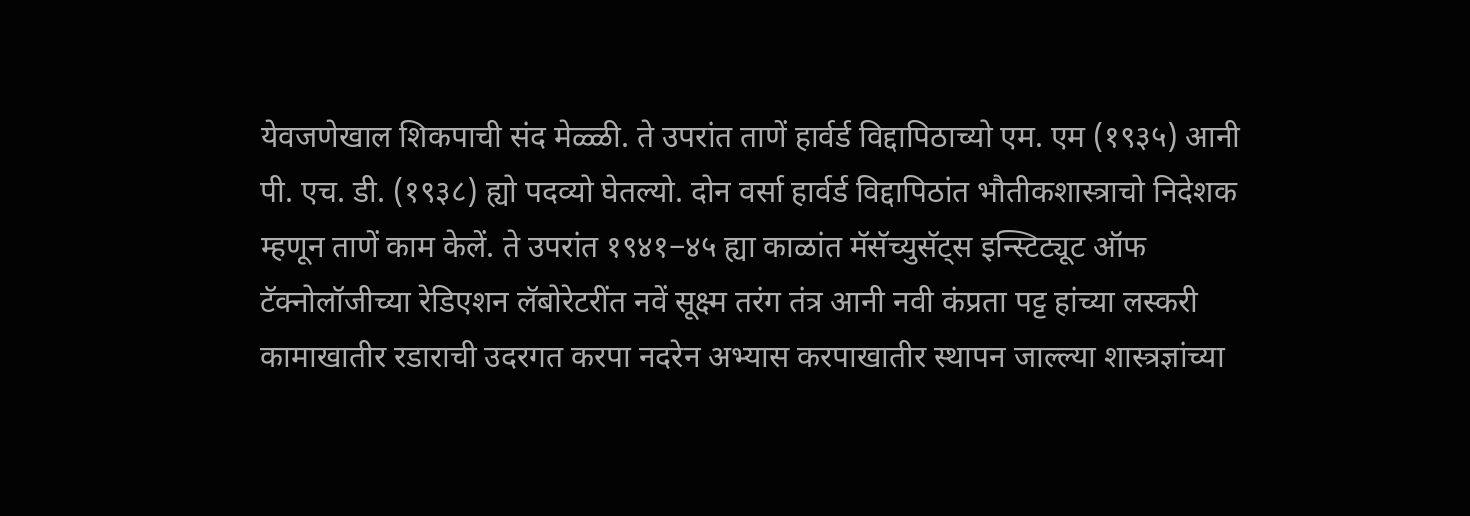येवजणेखाल शिकपाची संद मेळ्ळी. ते उपरांत ताणें हार्वर्ड विद्दापिठाच्यो एम. एम (१९३५) आनी पी. एच. डी. (१९३८) ह्यो पदव्यो घेतल्यो. दोन वर्सा हार्वर्ड विद्दापिठांत भौतीकशास्त्राचो निदेशक म्हणून ताणें काम केलें. ते उपरांत १९४१−४५ ह्या काळांत मॅसॅच्युसॅट्स इन्स्टिट्यूट ऑफ टॅक्नोलॉजीच्या रेडिएशन लॅबोरेटरींत नवें सूक्ष्म तरंग तंत्र आनी नवी कंप्रता पट्ट हांच्या लस्करी कामाखातीर रडाराची उदरगत करपा नदरेन अभ्यास करपाखातीर स्थापन जाल्ल्या शास्त्रज्ञांच्या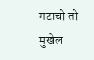गटाचो तो मुखेल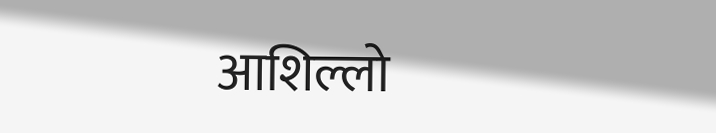आशिल्लो